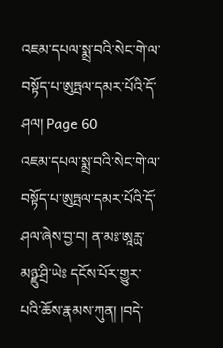འཇམ་དཔལ་སྨྲ་བའི་སེང་གེ་ལ་བསྟོད་པ་ཨུཏྤལ་དམར་པོའི་དོ་ཤལ། Page 60
འཇམ་དཔལ་སྨྲ་བའི་སེང་གེ་ལ་བསྟོད་པ་ཨུཏྤལ་དམར་པོའི་དོ་ཤལ་ཞེས་བྱ་བ། ན་མཿ་ཨཱརྻ་མཉྫུ་ཤྲི་ཡེཿ དངོས་པོར་གྱུར་པའི་ཆོས་རྣམས་ཀུན། །བདེ་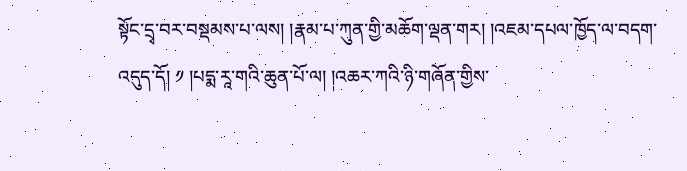སྟོང་དྲྭ་བར་བསྡམས་པ་ལས། །རྣམ་པ་ཀུན་གྱི་མཆོག་ལྡན་གར། །འཇམ་དཔལ་ཁྱོད་ལ་བདག་འདུད་དོ། ༡ །པདྨ་རཱ་གའི་ཆུན་པོ་ལ། །འཆར་ཀའི་ཉི་གཞོན་གྱིས་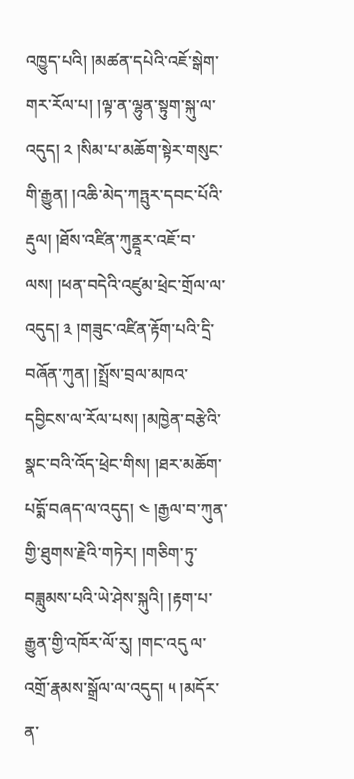འཁྱུད་པའི། །མཚན་དཔེའི་འཇོ་སྒེག་གར་རོལ་པ། །ལྟ་ན་ལྷུན་སྟུག་སྐུ་ལ་འདུད། ༢ །སིམ་པ་མཆོག་སྟེར་གསུང་གི་རྒྱུན། །འཆི་མེད་ཀཏྤུར་དབང་པོའི་རྡུལ། །ཐོས་འཛིན་ཀུནྡཱར་འཇོ་བ་ལས། །ཕན་བདེའི་འཛུམ་ཕྲེང་གྲོལ་ལ་འདུད། ༣ །གཟུང་འཛིན་རྟོག་པའི་དྲི་བཞོན་ཀུན། །སྤྲོས་བྲལ་མཁའ་དབྱིངས་ལ་རོལ་པས། །མཁྱེན་བརྩེའི་སྣང་བའི་འོད་ཕྲེང་གིས། །ཐར་མཆོག་པདྨོ་བཞད་ལ་འདུད། ༤ །རྒྱལ་བ་ཀུན་གྱི་ཐུགས་རྗེའི་གཏེར། །གཅིག་ཏུ་བཟླུམས་པའི་ཡེ་ཤེས་སྐུའི། །རྟག་པ་རྒྱུན་གྱི་འཁོར་ལོ་རུ། །གང་འདུ ལ་འགྲོ་རྣམས་སྒྲོལ་ལ་འདུད། ༥ །མདོར་ན་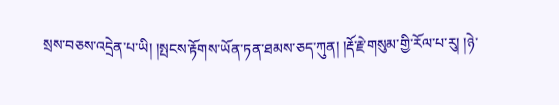སྲས་བཅས་འདྲེན་པ་ཡི། །སྤངས་རྟོགས་ཡོན་ཏན་ཐམས་ཅད་ཀུན། །རྡོ་རྗེ་གསུམ་གྱི་རོལ་པ་རུ། །ཉེ་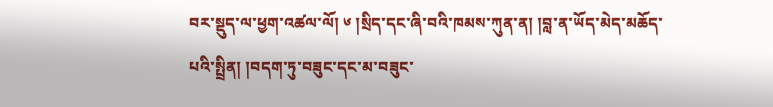བར་སྡུད་ལ་ཕྱག་འཚལ་ལོ། ༦ །སྲིད་དང་ཞི་བའི་ཁམས་ཀུན་ན། །བླ་ན་ཡོད་མེད་མཆོད་པའི་སྤྲིན། །བདག་ཏུ་བཟུང་དང་མ་བཟུང་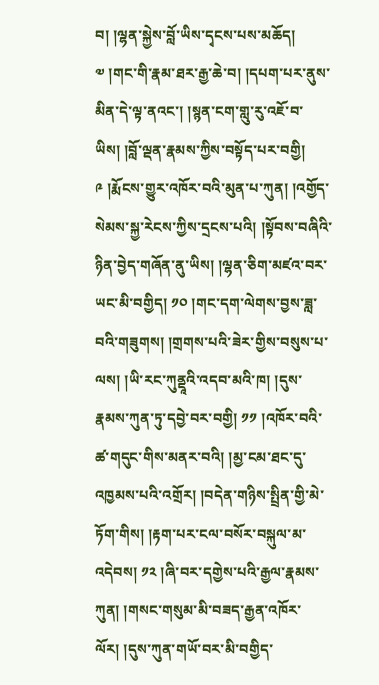བ། །ལྷན་སྐྱེས་བློ་ཡིས་དྭངས་པས་མཆོད། ༧ །གང་གི་རྣམ་ཐར་རྒྱ་ཆེ་བ། །དཔག་པར་ནུས་མིན་དེ་ལྟ་ནའང་། །སྙན་ངག་གླུ་རུ་འཇོ་བ་ཡིས། །བློ་ལྡན་རྣམས་ཀྱིས་བསྟོད་པར་བགྱི། ༩ །རྨོངས་གྱུར་འཁོར་བའི་མུན་པ་ཀུན། །འགྱོད་སེམས་སྐྱ་རེངས་ཀྱིས་དྲངས་པའི། །སྟོབས་བཞིའི་ཉིན་བྱེད་གཞོན་ནུ་ཡིས། །ལྷན་ཅིག་མཛའ་བར་ཡང་མི་བགྱིད། ༡༠ །གང་དག་ལེགས་བྱས་ཟླ་བའི་གཟུགས། །གྲགས་པའི་ཟེར་གྱིས་བསུས་པ་ལས། །ཡི་རང་ཀུནྡཱའི་འདབ་མའི་ཁ། །དུས་རྣམས་ཀུན་ཏུ་དབྱེ་བར་བགྱི། ༡༡ །འཁོར་བའི་ཚ་གདུང་གིས་མནར་བའི། །མྱ་ངམ་ཐང་དུ་འཁྱམས་པའི་འགྲོར། །བདེན་གཉིས་སྤྲིན་གྱི་མེ་ཏོག་གིས། །རྟག་པར་ངལ་བསོར་བསྐུལ་མ་འདེབས། ༡༢ །ཞི་བར་དགྱེས་པའི་རྒྱལ་རྣམས་ཀུན། །གསང་གསུམ་མི་བཟད་རྒྱན་འཁོར་ལོར། །དུས་ཀུན་གཡོ་བར་མི་བགྱིད་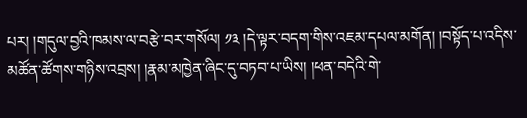པར། །གདུལ་བྱའི་ཁམས་ལ་བརྩེ་བར་གསོལ། ༡༣ །དེ་ལྟར་བདག་གིས་འཇམ་དཔལ་མགོན། །བསྟོད་པ་འདིས་མཚོན་ཚོགས་གཉིས་འབྲས། །རྣམ་མཁྱེན་ཞིང་དུ་བཏབ་པ་ཡིས། །ཕན་བདེའི་གེ་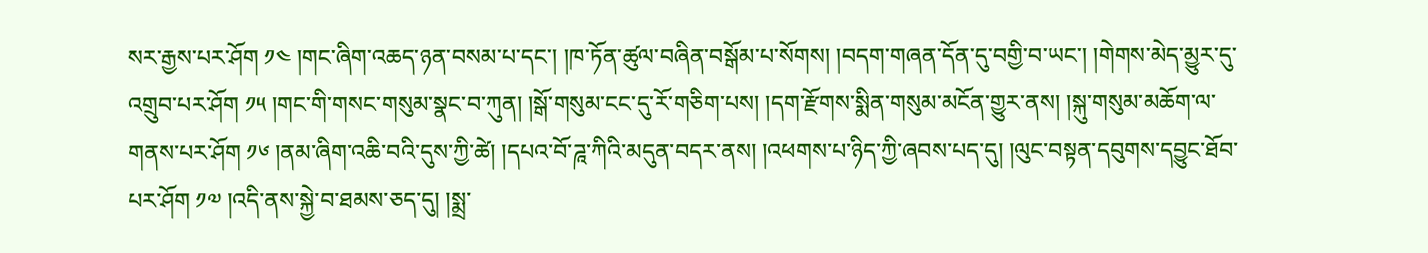སར་རྒྱས་པར་ཤོག ༡༤ །གང་ཞིག་འཆད་ཉན་བསམ་པ་དང་། །ཁ་ཏོན་ཚུལ་བཞིན་བསྒོམ་པ་སོགས། །བདག་གཞན་དོན་དུ་བགྱི་བ་ཡང་། །གེགས་མེད་མྱུར་དུ་འགྲུབ་པར་ཤོག ༡༥ །གང་གི་གསང་གསུམ་སྣང་བ་ཀུན། །སྒོ་གསུམ་ངང་དུ་རོ་གཅིག་པས། །དག་རྫོགས་སྨིན་གསུམ་མངོན་གྱུར་ནས། །སྐུ་གསུམ་མཆོག་ལ་གནས་པར་ཤོག ༡༦ །ནམ་ཞིག་འཆི་བའི་དུས་ཀྱི་ཚེ། །དཔའ་བོ་ཌཱ་ཀིའི་མདུན་བདར་ནས། །འཕགས་པ་ཉིད་ཀྱི་ཞབས་པད་དུ། །ལུང་བསྟན་དབུགས་དབྱུང་ཐོབ་པར་ཤོག ༡༧ །འདི་ནས་སྐྱེ་བ་ཐམས་ཅད་དུ། །སྨྲ་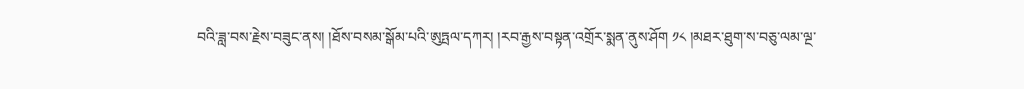བའི་ཟླ་བས་རྗེས་བཟུང་ནས། །ཐོས་བསམ་སྒོམ་པའི་ཨུཏྤལ་དཀར། །རབ་རྒྱས་བསྟན་འགྲོར་སྨན་ནུས་ཤོག ༡༨ །མཐར་ཐུག་ས་བཅུ་ལམ་ལྔ་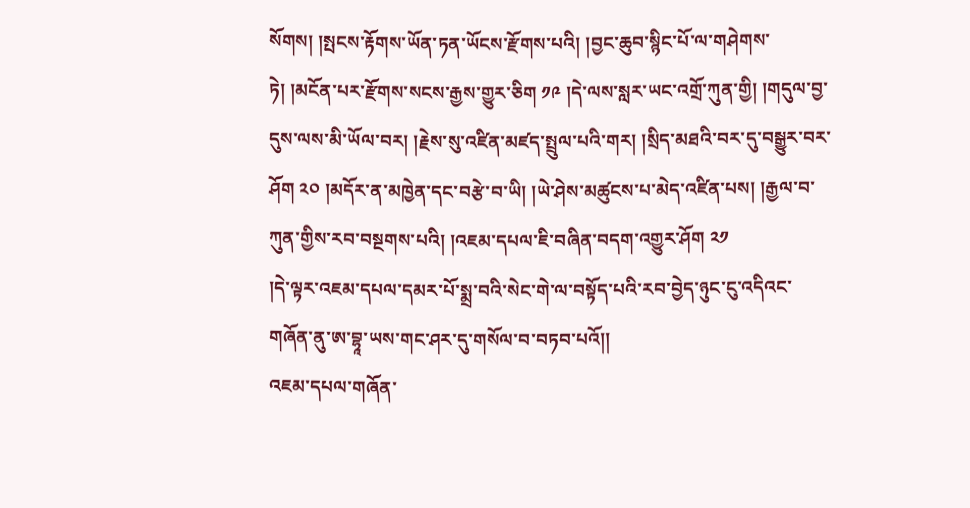སོགས། །སྤངས་རྟོགས་ཡོན་ཏན་ཡོངས་རྫོགས་པའི། །བྱང་ཆུབ་སྙིང་པོ་ལ་གཤེགས་ཏེ། །མངོན་པར་རྫོགས་སངས་རྒྱས་གྱུར་ཅིག ༡༩ །དེ་ལས་སླར་ཡང་འགྲོ་ཀུན་གྱི། །གདུལ་བྱ་དུས་ལས་མི་ཡོལ་བར། །རྗེས་སུ་འཛིན་མཛད་སྤྲུལ་པའི་གར། །སྲིད་མཐའི་བར་དུ་བསྒྱུར་བར་ཤོག ༢༠ །མདོར་ན་མཁྱེན་དང་བརྩེ་བ་ཡི། །ཡེ་ཤེས་མཚུངས་པ་མེད་འཛིན་པས། །རྒྱལ་བ་ཀུན་གྱིས་རབ་བསྔགས་པའི། །འཇམ་དཔལ་ཇི་བཞིན་བདག་འགྱུར་ཤོག ༢༡
།དེ་ལྟར་འཇམ་དཔལ་དམར་པོ་སྨྲ་བའི་སེང་གེ་ལ་བསྟོད་པའི་རབ་བྱེད་ཉུང་ངུ་འདིའང་གཞོན་ནུ་ཨ་བྷཱ་ཡས་གང་ཤར་དུ་གསོལ་བ་བཏབ་པའོ།།
འཇམ་དཔལ་གཞོན་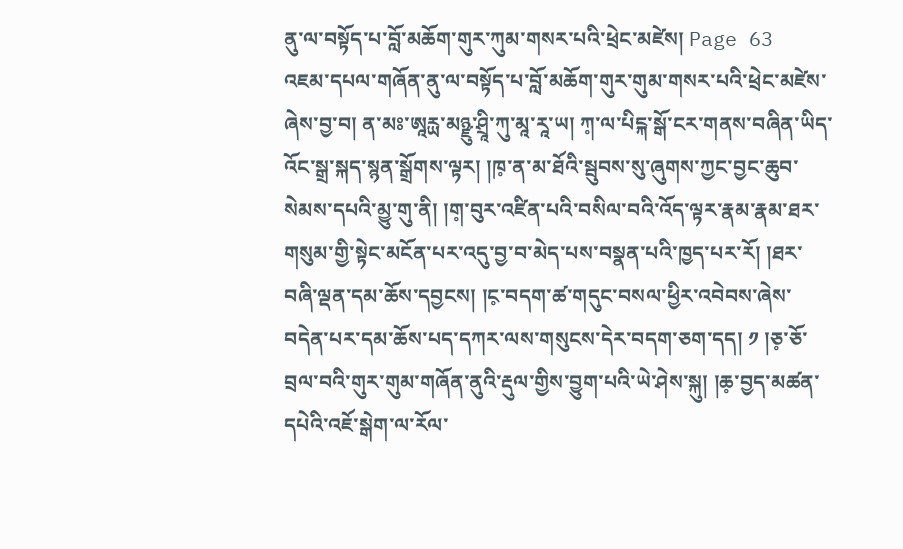ནུ་ལ་བསྟོད་པ་བློ་མཆོག་གུར་ཀུམ་གསར་པའི་ཕྲེང་མཛེས། Page 63
འཇམ་དཔལ་གཞོན་ནུ་ལ་བསྟོད་པ་བློ་མཆོག་གུར་གུམ་གསར་པའི་ཕྲེང་མཛེས་ཞེས་བྱ་བ། ན་མཿ་ཨཱརྻ་མཉྫུ་ཤྲཱི་ཀུ་མཱ་རཱ་ཡ། ཀ༷་ལ་པིངྐ་སྒོ་ངར་གནས་བཞིན་ཡིད་འོང་སྒྲ་སྐད་སྙན་སྒྲོགས་ལྟར། །ཁ༷་ན་མ་ཐོའི་སྦུབས་སུ་ཞུགས་ཀྱང་བྱང་ཆུབ་སེམས་དཔའི་མྱུ་གུ་ནི། །ག༷་བུར་འཛིན་པའི་བསིལ་བའི་འོད་ལྟར་རྣམ་རྣམ་ཐར་གསུམ་གྱི་སྟེང་མངོན་པར་འདུ་བྱ་བ་མེད་པས་བསྣན་པའི་ཁྱད་པར་རོ། །ཐར་བཞི་ལྡན་དམ་ཆོས་དབྱངས། །ང༷་བདག་ཚ་གདུང་བསལ་ཕྱིར་འབེབས་ཞེས་བདེན་པར་དམ་ཆོས་པད་དཀར་ལས་གསུངས་དེར་བདག་ཅག་དད། ༡ །ཅ༷་ཅོ་བྲལ་བའི་གུར་གུམ་གཞོན་ནུའི་རྡུལ་གྱིས་བྱུག་པའི་ཡེ་ཤེས་སྐུ། །ཆ༷་བྱད་མཚན་དཔེའི་འཇོ་སྒེག་ལ་རོལ་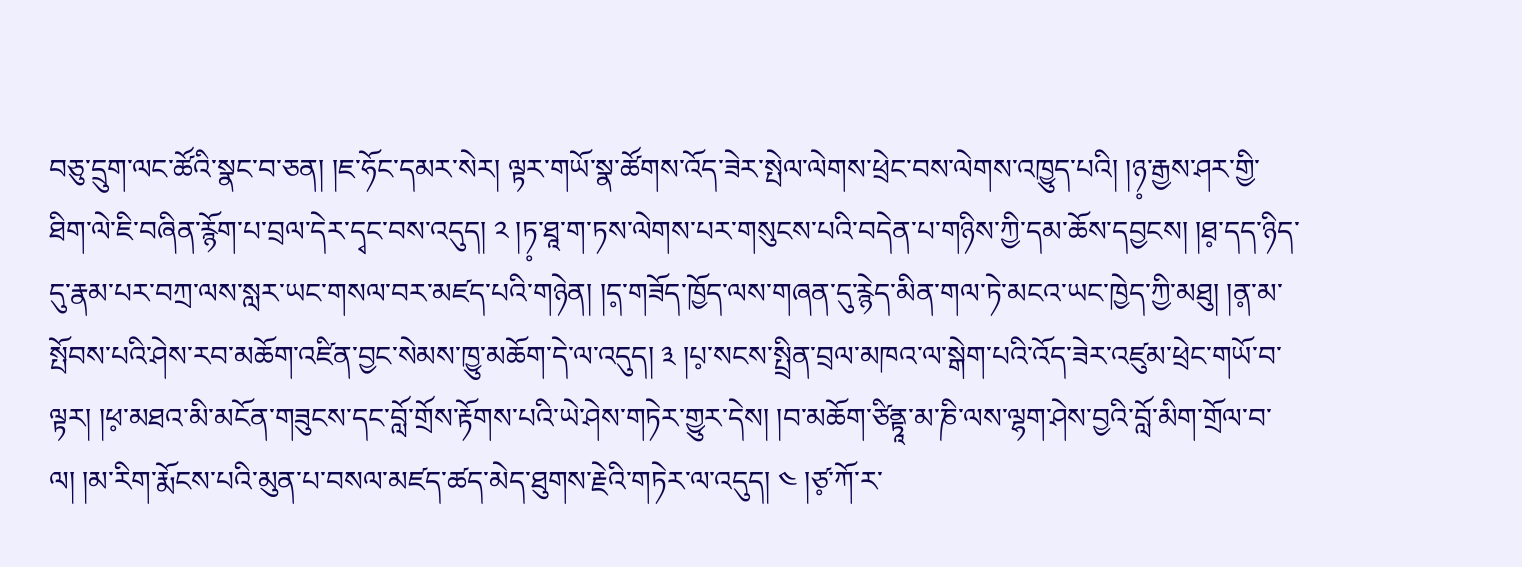བཅུ་དྲུག་ལང་ཚོའི་སྣང་བ་ཅན། །ཇ་ཧོང་དམར་སེར། ལྟར་གཡོ་སྣ་ཚོགས་འོད་ཟེར་སྤེལ་ལེགས་ཕྲེང་བས་ལེགས་འཁྱུད་པའི། །ཉ༷་རྒྱས་ཤར་གྱི་ཐིག་ལེ་ཇི་བཞིན་རྙོག་པ་བྲལ་དེར་དྭང་བས་འདུད། ༢ །ཏ༷་ཐཱ་ག་ཏས་ལེགས་པར་གསུངས་པའི་བདེན་པ་གཉིས་ཀྱི་དམ་ཆོས་དབྱངས། །ཐ༷་དད་ཉིད་དུ་རྣམ་པར་བཀྲ་ལས་སླར་ཡང་གསལ་བར་མཛད་པའི་གཉེན། །ད༷་གཟོད་ཁྱོད་ལས་གཞན་དུ་རྙེད་མིན་གལ་ཏེ་མངའ་ཡང་ཁྱེད་ཀྱི་མཐུ། །ན༷་མ་སྤོབས་པའི་ཤེས་རབ་མཆོག་འཛིན་བྱང་སེམས་ཁྱུ་མཆོག་དེ་ལ་འདུད། ༣ །པ༷་སངས་སྤྲིན་བྲལ་མཁའ་ལ་སྒེག་པའི་འོད་ཟེར་འཛུམ་ཕྲེང་གཡོ་བ་ལྟར། །ཕ༷་མཐའ་མི་མངོན་གཟུངས་དང་བློ་གྲོས་རྟོགས་པའི་ཡེ་ཤེས་གཏེར་གྱུར་དེས། །བ་མཆོག་ཙིནྟཱ་མ་ཎི་ལས་ལྷག་ཤེས་བྱའི་བློ་མིག་གྲོལ་བ་ལ། །མ་རིག་རྨོངས་པའི་མུན་པ་བསལ་མཛད་ཚད་མེད་ཐུགས་རྗེའི་གཏེར་ལ་འདུད། ༤ །ཙ༷་ཀོ་ར་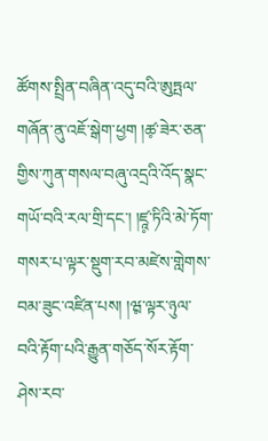ཚོགས་སྤྲིན་བཞིན་འདུ་བའི་ཨུཏྤལ་གཞོན་ནུ་འཇོ་སྒེག་ཕྱག །ཚ༷་ཟེར་ཅན་གྱིས་ཀུན་གསལ་བཞུ་འདྲའི་འོད་སྣང་གཡོ་བའི་རལ་གྲི་དང་། །ཛཱ༷་ཏིའི་མེ་ཏོག་གསར་པ་ལྟར་སྡུག་རབ་མཛེས་གླེགས་བམ་ཟུང་འཛིན་པས། །ཝ༷་ལྟར་ཉུལ་བའི་རྟོག་པའི་རྒྱུན་གཅོད་སོར་རྟོག་ཤེས་རབ་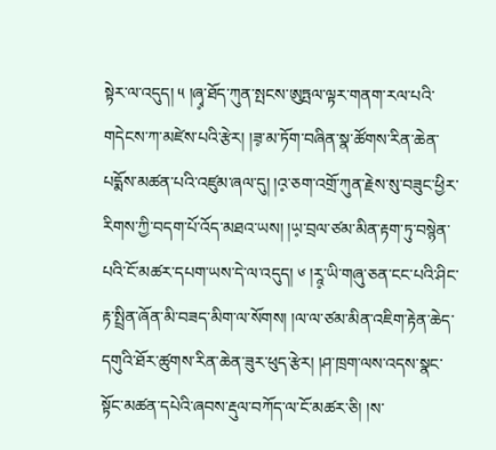སྟེར་ལ་འདུད། ༥ །ཞྭ༷་ཐོད་ཀུན་སྤངས་ཨུཏྤལ་ལྟར་གནག་རལ་པའི་གདེངས་ཀ་མཛེས་པའི་རྩེར། །ཟ༷་མ་ཏོག་བཞིན་སྣ་ཚོགས་རིན་ཆེན་པདྨོས་མཚན་པའི་འཛུམ་ཞལ་དུ། །འ༷་ཅག་འགྲོ་ཀུན་རྗེས་སུ་བཟུང་ཕྱིར་རིགས་ཀྱི་བདག་པོ་འོད་མཐའ་ཡས། །ཡ༷་བྲལ་ཙམ་མིན་རྟག་ཏུ་བསྙེན་པའི་ངོ་མཚར་དཔག་ཡས་དེ་ལ་འདུད། ༦ །རཱ༷་ཡི་གཞུ་ཅན་ངང་པའི་ཤིང་རྟ་སྤྲིན་ཞོན་མི་བཟད་མིག་ལ་སོགས། །ལ་ལ་ཙམ་མིན་འཇིག་རྟེན་ཆེད་དགུའི་ཐོར་ཚུགས་རིན་ཆེན་ཟུར་ཕུད་རྩེར། །ཤ་ཁྲག་ལས་འདས་སྣང་སྟོང་མཚན་དཔེའི་ཞབས་རྡུལ་བཀོད་ལ་ངོ་མཚར་ཅི། །ས་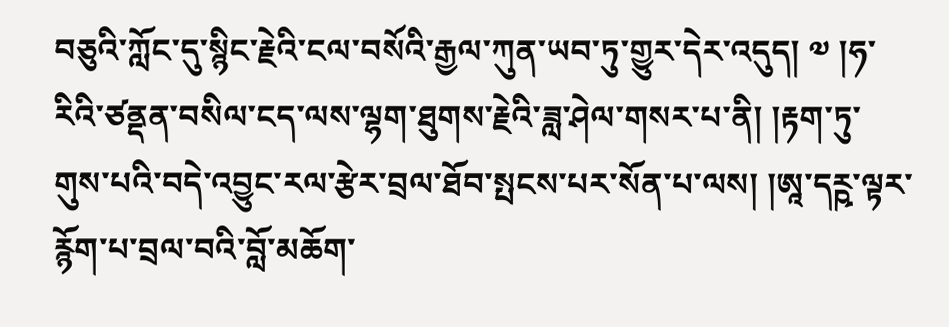བཅུའི་ཀློང་དུ་སྙིང་རྗེའི་ངལ་བསོའི་རྒྱལ་ཀུན་ཡབ་ཏུ་གྱུར་དེར་འདུད། ༧ །ཧ་རིའི་ཙནྡན་བསིལ་ངད་ལས་ལྷག་ཐུགས་རྗེའི་ཟླ་ཤེལ་གསར་པ་ནི། །རྟག་ཏུ་གུས་པའི་བདེ་འབྱུང་རལ་རྩེར་བྲལ་ཐོབ་སྤངས་པར་སོན་པ་ལས། །ཨཱ་དཪྵ་ལྟར་རྙོག་པ་བྲལ་བའི་བློ་མཆོག་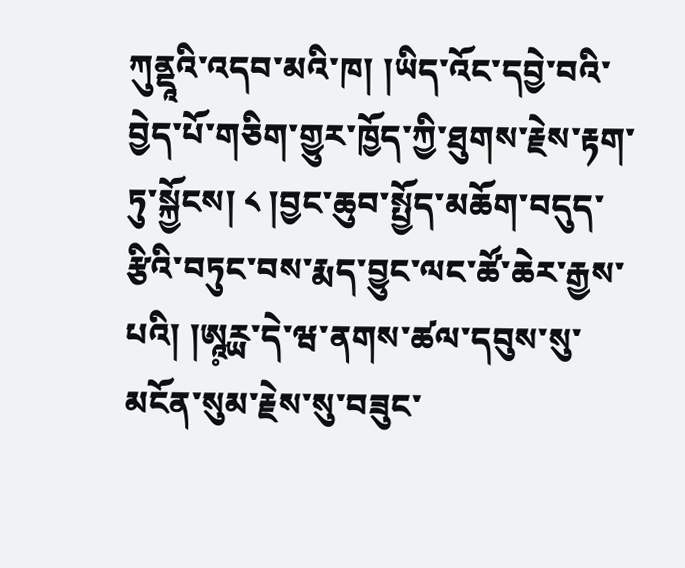ཀུནྡཱའི་འདབ་མའི་ཁ། །ཡིད་འོང་དབྱེ་བའི་བྱེད་པོ་གཅིག་གྱུར་ཁྱོད་ཀྱི་ཐུགས་རྗེས་རྟག་ཏུ་སྐྱོངས། ༨ །བྱང་ཆུབ་སྤྱོད་མཆོག་བདུད་རྩིའི་བཏུང་བས་རྨད་བྱུང་ལང་ཚོ་ཆེར་རྒྱས་པའི། །ཨཱ༷ཪྻ་དེ་ཝ་ནགས་ཚལ་དབུས་སུ་མངོན་སུམ་རྗེས་སུ་བཟུང་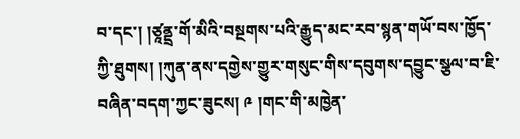བ་དང་། །ཙཱནྡྲ་གོ་མིའི་བསྔགས་པའི་རྒྱུད་མང་རབ་སྙན་གཡོ་བས་ཁྱོད་ཀྱི་ཐུགས། །ཀུན་ནས་དགྱེས་གྱུར་གསུང་གིས་དབུགས་དབྱུང་སྩལ་བ་ཇི་བཞིན་བདག་ཀྱང་ཟུངས། ༩ །གང་གི་མཁྱེན་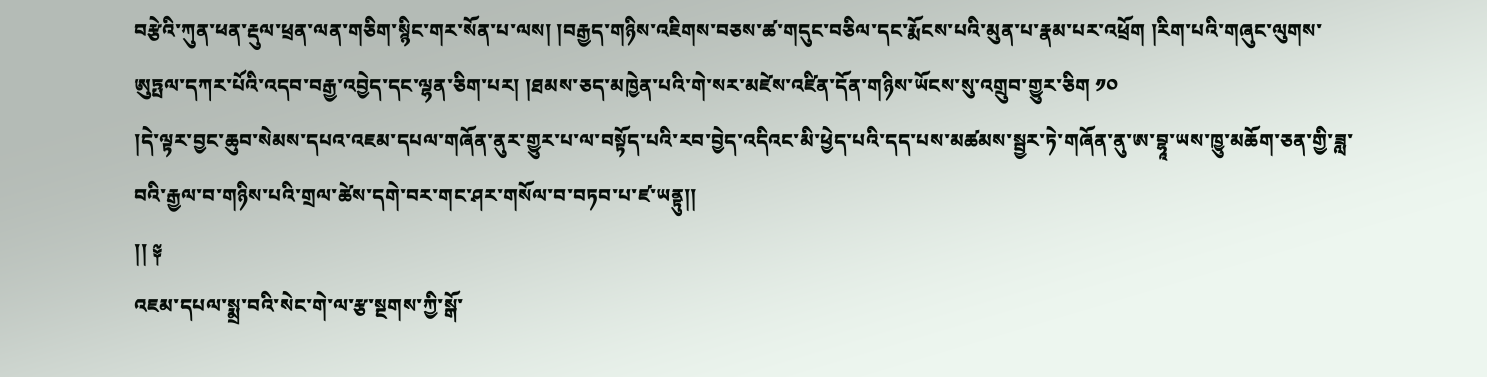བརྩེའི་ཀུན་ཕན་རྡུལ་ཕྲན་ལན་གཅིག་སྙིང་གར་སོན་པ་ལས། །བརྒྱད་གཉིས་འཇིགས་བཅས་ཚ་གདུང་བཅིལ་དང་རྨོངས་པའི་མུན་པ་རྣམ་པར་འཕྲོག །རིག་པའི་གཞུང་ལུགས་ཨུཏྤལ་དཀར་པོའི་འདབ་བརྒྱ་འབྱེད་དང་ལྷན་ཅིག་པར། །ཐམས་ཅད་མཁྱེན་པའི་གེ་སར་མཛེས་འཛིན་དོན་གཉིས་ཡོངས་སུ་འགྲུབ་གྱུར་ཅིག ༡༠
།དེ་ལྟར་བྱང་ཆུབ་སེམས་དཔའ་འཇམ་དཔལ་གཞོན་ནུར་གྱུར་པ་ལ་བསྟོད་པའི་རབ་བྱེད་འདིའང་མི་ཕྱེད་པའི་དད་པས་མཚམས་སྦྱར་ཏེ་གཞོན་ནུ་ཨ་བྷཱ་ཡས་ཁྱུ་མཆོག་ཅན་གྱི་ཟླ་བའི་རྒྱལ་བ་གཉིས་པའི་གྲལ་ཚེས་དགེ་བར་གང་ཤར་གསོལ་བ་བཏབ་པ་ཛ་ཡནྟུ།།
།། ༈
འཇམ་དཔལ་སྨྲ་བའི་སེང་གེ་ལ་རྩ་སྔགས་ཀྱི་སྒོ་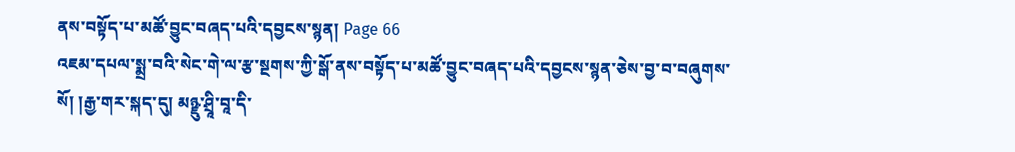ནས་བསྟོད་པ་མཚོ་བྱུང་བཞད་པའི་དབྱངས་སྙན། Page 66
འཇམ་དཔལ་སྨྲ་བའི་སེང་གེ་ལ་རྩ་སྔགས་ཀྱི་སྒོ་ནས་བསྟོད་པ་མཚོ་བྱུང་བཞད་པའི་དབྱངས་སྙན་ཅེས་བྱ་བ་བཞུགས་སོ། །རྒྱ་གར་སྐད་དུ། མཉྫུ་ཤྲཱི་བཱ་དི་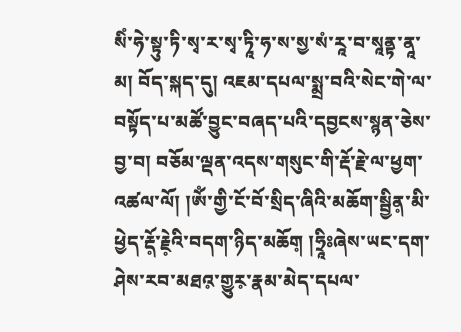སིཾ་ཧེ་སྟུ་ཏི་སྭ་ར་སྭ་ཏཱི་ཧ་ས་སྱ་སཾ་རཱ་བ་སཱནྟ་ནཱ་མ། བོད་སྐད་དུ། འཇམ་དཔལ་སྨྲ་བའི་སེང་གེ་ལ་བསྟོད་པ་མཚོ་བྱུང་བཞད་པའི་དབྱངས་སྙན་ཅེས་བྱ་བ། བཅོམ་ལྡན་འདས་གསུང་གི་རྡོ་རྗེ་ལ་ཕྱག་འཚལ་ལོ། །ཨོཾ་གྱི་ངོ་བོ་སྲིད་ཞིའི་མཆོག་སྦྱིན༷་མི་ཕྱེད་རྡོ༷་རྗེ༷འི་བདག་ཉིད་མཆོག༷ །ཧྲཱིཿཞེས་ཡང་དག་ཤེས་རབ་མཐའ༷་གྱུར༷་རྣམ་མེད་དཔལ་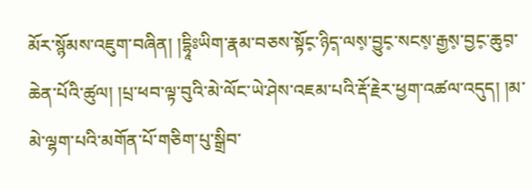མོར་སྙོམས་འཇུག་བཞིན། །དྷཱིཿཡིག་རྣམ་བཅས་སྟོང༷་ཉིད༷་ལས༷་བྱུང༷་སངས༷་རྒྱས༷་བྱང༷་ཆུབ༷་ཆེན་པོའི་ཚུལ། །པྲ་ཕབ་ལྟ་བུའི་མེ་ལོང་ཡེ་ཤེས་འཇམ་པའི་རྡོ་རྗེར་ཕྱག་འཚལ་འདུད། །མ་མེ་ལྷག་པའི་མགོན་པོ་གཅིག་པུ་སྒྲིབ་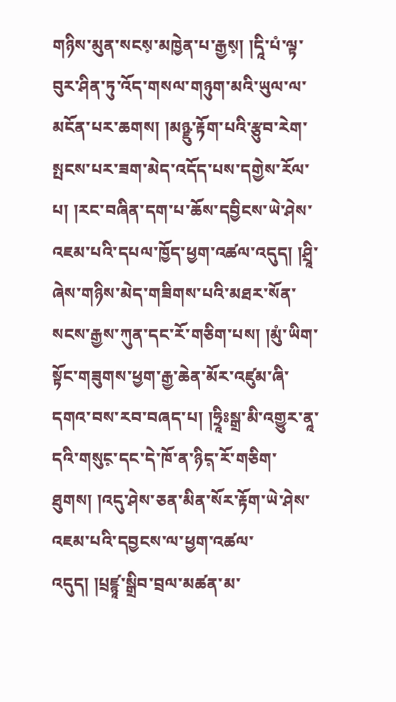གཉིས་མུན་སངས༷་མཁྱེན་པ་རྒྱས༷། །དཱི་པཾ་ལྟ་བུར་ཤིན་ཏུ་འོད་གསལ་གཉུག་མའི་ཡུལ་ལ་མངོན་པར་ཆགས། །མཉྫུ་རྟོག་པའི་རྩུབ་རེག་སྤངས་པར་ཟག་མེད་འདོད་པས་དགྱེས་རོལ་པ། །རང་བཞིན་དག་པ་ཆོས་དབྱིངས་ཡེ་ཤེས་འཇམ་པའི་དཔལ་ཁྱོད་ཕྱག་འཚལ་འདུད། །ཤྲཱི་ཞེས་གཉིས་མེད་གཟིགས་པའི་མཐར་སོན་སངས་རྒྱས་ཀུན་དང་རོ་གཅིག་པས། །མུཾ་ཡིག་སྟོང་གཟུགས་ཕྱག་རྒྱ་ཆེན་མོར་འཛུམ་ཞི་དགའ་བས་རབ་བཞད་པ། །ཧྲཱིཿསྒྲ་མི་འགྱུར་ནཱ་དའི་གསུང༷་དང་དེ་ཁོ་ན་ཉིད༷་རོ་གཅིག་ཐུགས། །འདུ་ཤེས་ཅན་མིན་སོར་རྟོག་ཡེ་ཤེས་འཇམ་པའི་དབྱངས་ལ་ཕྱག་འཚལ་འདུད། །པྲཛྙཱ་སྒྲིབ་བྲལ་མཚན་མ་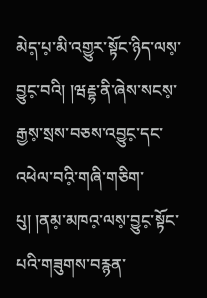མེད༷་པ༷་མི་འགྱུར་སྟོང་ཉིད་ལས༷་བྱུང༷་བའི། །ཝརྡྷ་ནི་ཞེས་སངས༷་རྒྱས༷་སྲས་བཅས་འབྱུང༷་དང་འཕེལ་བའི༷་གཞི་གཅིག་པུ། །ནམ༷་མཁའ༷་ལས༷་བྱུང༷་སྟོང་པའི་གཟུགས་བརྙན་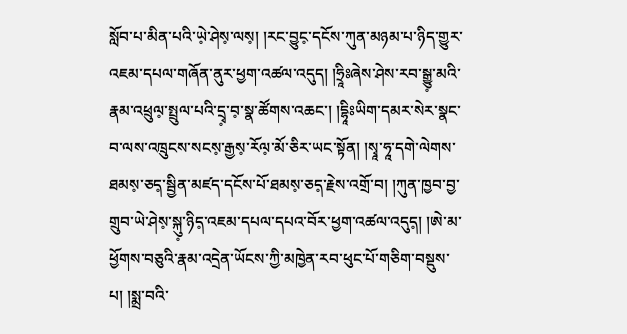སློབ་པ་མིན་པའི་ཡེ༷་ཤེས༷་ལས༷། །རང་བྱུང༷་དངོས་ཀུན་མཉམ་པ་ཉིད་གྱུར་འཇམ་དཔལ་གཞོན་ནུར་ཕྱག་འཚལ་འདུད། །ཧྲཱིཿཞེས་ཤེས་རབ་སྒྱུ༷་མའི་རྣམ་འཕྲུལ༷་སྤྲུལ་པའི་དྲྭ༷་བ༷་སྣ་ཚོགས་འཆང་། །དྷཱིཿཡིག་དམར་སེར་སྣང་བ་ལས་འཁྲུངས་སངས༷་རྒྱས༷་རོལ༷་མོ་ཅིར་ཡང་སྟོན། །སྭཱ་ཧཱ་དགེ་ལེགས་ཐམས༷་ཅད༷་སྦྱིན་མཛད་དངོས་པོ་ཐམས༷་ཅད༷་རྗེས་འགྲོ་བ། །ཀུན་ཁྱབ་བྱ་གྲུབ་ཡེ་ཤེས༷་སྐུ༷་ཉིད༷་འཇམ་དཔལ་དཔའ་བོར་ཕྱག་འཚལ་འདུད༷། །ཨེ་མ་ཕྱོགས་བཅུའི་རྣམ་འདྲེན་ཡོངས་ཀྱི་མཁྱེན་རབ་ཕུང་པོ་གཅིག་བསྡུས་པ། །སྨྲ་བའི་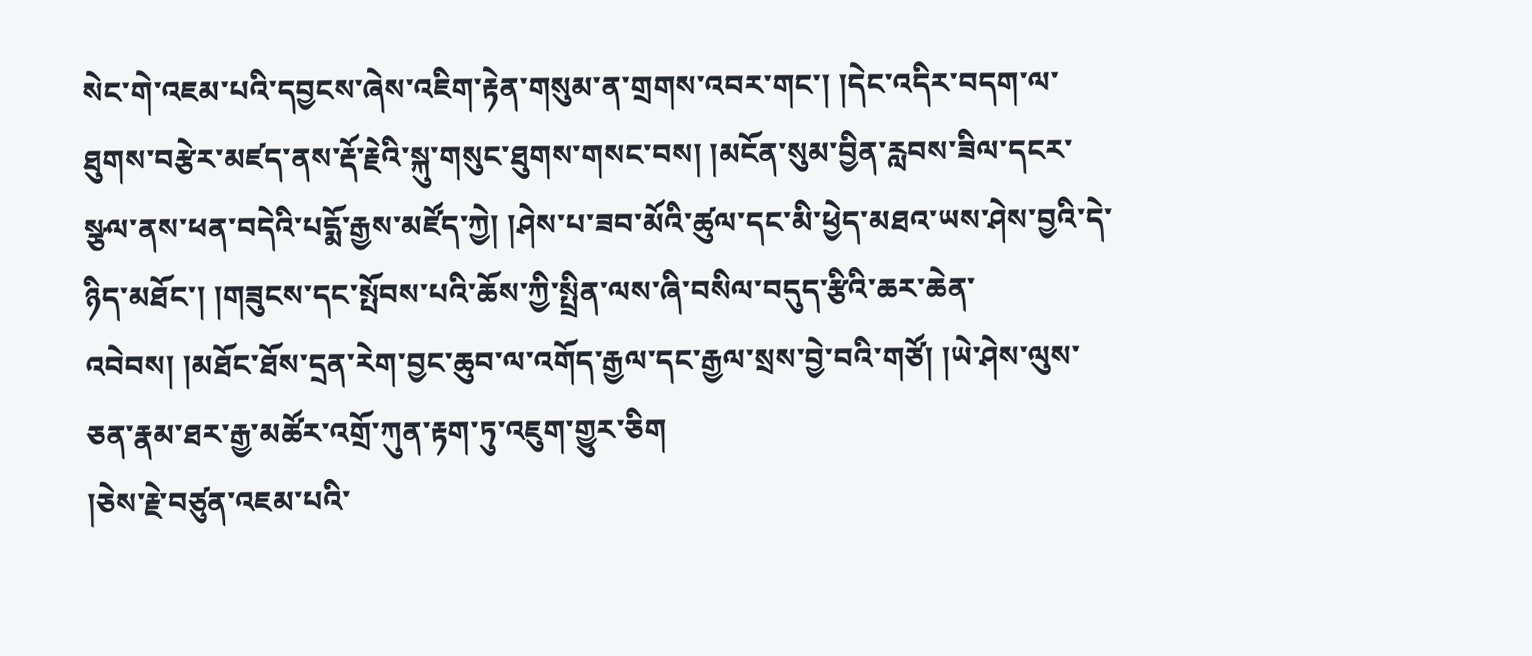སེང་གེ་འཇམ་པའི་དབྱངས་ཞེས་འཇིག་རྟེན་གསུམ་ན་གྲགས་འབར་གང་། །དེང་འདིར་བདག་ལ་ཐུགས་བརྩེར་མཛད་ནས་རྡོ་རྗེའི་སྐུ་གསུང་ཐུགས་གསང་བས། །མངོན་སུམ་བྱིན་རླབས་ཟིལ་དངར་སྩལ་ནས་ཕན་བདེའི་པདྨོ་རྒྱས་མཛོད་ཀྱེ། །ཤེས་པ་ཟབ་མོའི་ཚུལ་དང་མི་ཕྱེད་མཐའ་ཡས་ཤེས་བྱའི་དེ་ཉིད་མཐོང་། །གཟུངས་དང་སྤོབས་པའི་ཆོས་ཀྱི་སྤྲིན་ལས་ཞི་བསིལ་བདུད་རྩིའི་ཆར་ཆེན་འབེབས། །མཐོང་ཐོས་དྲན་རེག་བྱང་ཆུབ་ལ་འགོད་རྒྱལ་དང་རྒྱལ་སྲས་བྱེ་བའི་གཙོ། །ཡེ་ཤེས་ལུས་ཅན་རྣམ་ཐར་རྒྱ་མཚོར་འགྲོ་ཀུན་རྟག་ཏུ་འཇུག་གྱུར་ཅིག
།ཅེས་རྗེ་བཙུན་འཇམ་པའི་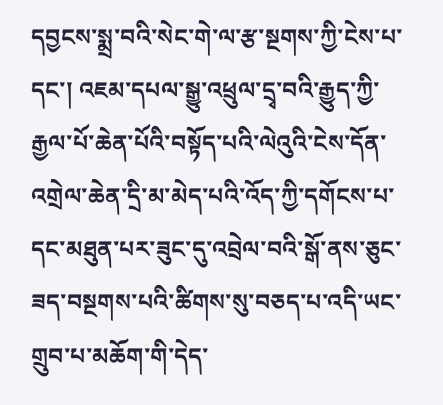དབྱངས་སྨྲ་བའི་སེང་གེ་ལ་རྩ་སྔགས་ཀྱི་ངེས་པ་དང་། འཇམ་དཔལ་སྒྱུ་འཕྲུལ་དྲྭ་བའི་རྒྱུད་ཀྱི་རྒྱལ་པོ་ཆེན་པོའི་བསྟོད་པའི་ལེའུའི་ངེས་དོན་འགྲེལ་ཆེན་དྲི་མ་མེད་པའི་འོད་ཀྱི་དགོངས་པ་དང་མཐུན་པར་ཟུང་དུ་འབྲེལ་བའི་སྒོ་ནས་ཅུང་ཟད་བསྔགས་པའི་ཚིགས་སུ་བཅད་པ་འདི་ཡང་གྲུབ་པ་མཆོག་གི་དེད་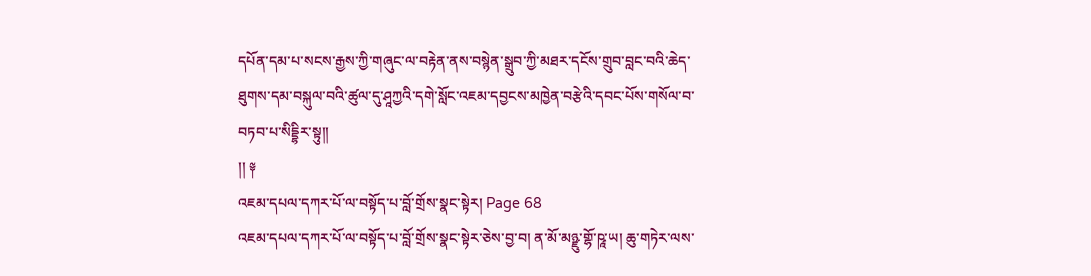དཔོན་དམ་པ་སངས་རྒྱས་ཀྱི་གཞུང་ལ་བརྟེན་ནས་བསྙེན་སྒྲུབ་ཀྱི་མཐར་དངོས་གྲུབ་བླང་བའི་ཆེད་ཐུགས་དམ་བསྐུལ་བའི་ཚུལ་དུ་ཤཱཀྱའི་དགེ་སློང་འཇམ་དབྱངས་མཁྱེན་བརྩེའི་དབང་པོས་གསོལ་བ་བཏབ་པ་སིདྡྷིར་སྟུ།།
།། ༈
འཇམ་དཔལ་དཀར་པོ་ལ་བསྟོད་པ་བློ་གྲོས་སྣང་སྟེར། Page 68
འཇམ་དཔལ་དཀར་པོ་ལ་བསྟོད་པ་བློ་གྲོས་སྣང་སྟེར་ཅེས་བྱ་བ། ན་མོ་མཉྫུ་གྷོ་ཥཱ་ཡ། ཆུ་གཏེར་ལས་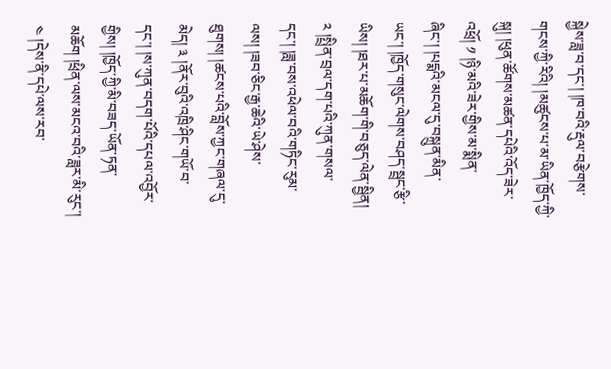སྐྱེས་ཟླ་བ་དང་། །ཁ་བའི་རྡུལ་བརྩེགས་གངས་ཀྱི་རིའི། །མཚུངས་པ་མ་ཡིན་ཁྱོད་ཀྱི་སྐུ། །ཕུན་ཚོགས་མཚན་དཔེའི་འོད་ཟེར་འཕྲོ། ༡ །ཉི་མའི་ཟེར་གྱིས་མ་སྨིན་ཞིང་། །པདྨའི་མངལ་དུ་བསྐྲུན་མིན་ཡང་། །ཁྱོད་གསུང་ལེགས་བཤད་སྦྲང་རྩི་ཡིས། །ཐར་པ་མཆོག་གི་བཅུད་ལེན་སྦྱིན། ༢ །སྤྲིན་བྲལ་དག་པའི་ཀུན་གསལ་དང་། །ཟླ་བས་འཕེལ་བའི་གཏིང་རུམ་ལས། །ཟབ་ཅིང་རྒྱ་ཆེའི་ཡེ་ཤེས་ཐུགས། །ཚངས་པའི་བློས་ཀྱང་གཞལ་དུ་མེད། ༣ །ནོར་བུའི་འཁྲི་ཤིང་གཡོ་བ་དང་། །ས་ཀུན་བདག་པོའི་དཔལ་འབྱོར་གྱིས། །ཁྱོད་ཀྱི་མི་བཟད་ཡོན་ཏན་མཆོག །ཕྲིན་ལས་མངའ་བའི་ཟླར་མི་རུང་། ༤ །དེས་ནི་དཔེ་ལས་རབ་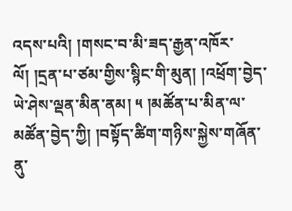འདས་པའི། །གསང་བ་མི་ཟད་རྒྱན་འཁོར་ལོ། །དྲན་པ་ཙམ་གྱིས་སྙིང་གི་མུན། །འཕྲོག་བྱེད་ཡེ་ཤེས་ལྡན་མིན་ནམ། ༥ །མཚོན་པ་མིན་ལ་མཚོན་བྱེད་ཀྱི། །བསྟོད་ཚིག་གཉིས་སྐྱེས་གཞོན་ནུ་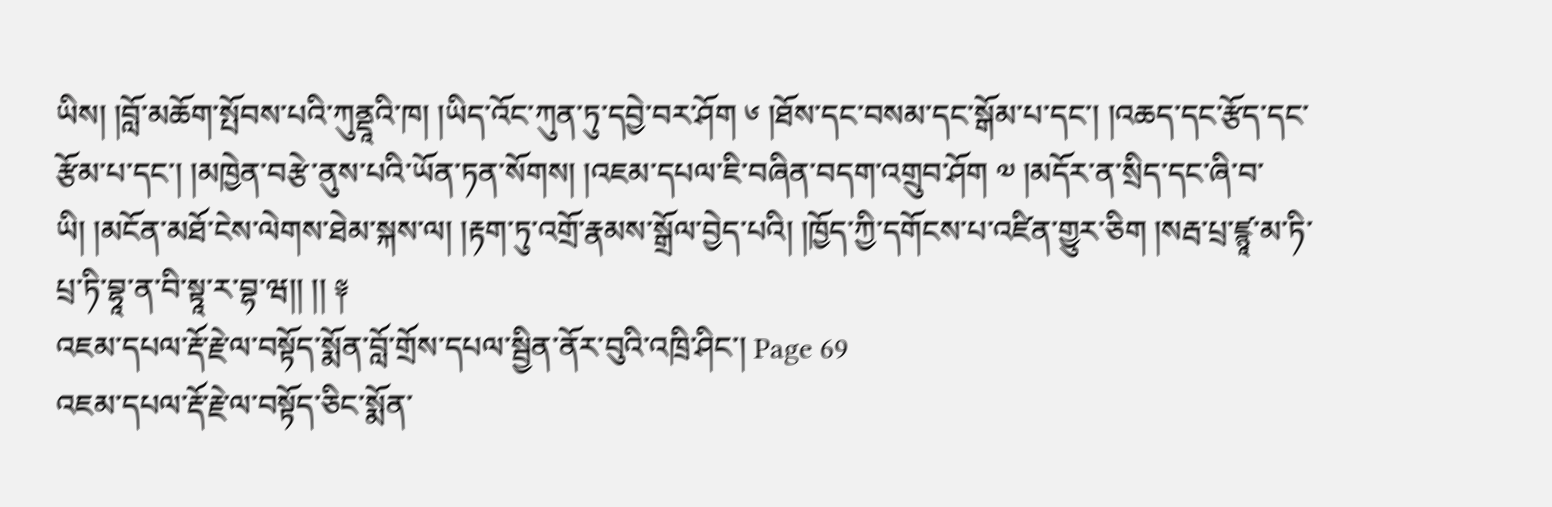ཡིས། །བློ་མཆོག་སྤོབས་པའི་ཀུནྡཱའི་ཁ། །ཡིད་འོང་ཀུན་ཏུ་དབྱེ་བར་ཤོག ༦ །ཐོས་དང་བསམ་དང་སྒོམ་པ་དང་། །འཆད་དང་རྩོད་དང་རྩོམ་པ་དང་། །མཁྱེན་བརྩེ་ནུས་པའི་ཡོན་ཏན་སོགས། །འཇམ་དཔལ་ཇི་བཞིན་བདག་འགྲུབ་ཤོག ༧ །མདོར་ན་སྲིད་དང་ཞི་བ་ཡི། །མངོན་མཐོ་ངེས་ལེགས་ཐེམ་སྐས་ལ། །རྟག་ཏུ་འགྲོ་རྣམས་སྒྲོལ་བྱེད་པའི། །ཁྱོད་ཀྱི་དགོངས་པ་འཛིན་གྱུར་ཅིག །སརྦ་པྲ་ཛྙཱ་མ་ཏི་པྲ་ཏི་བྷཱ་ན་བི་སྟཱ་ར་བྷ་ཝ།། །། ༈
འཇམ་དཔལ་རྡོ་རྗེ་ལ་བསྟོད་སྨོན་བློ་གྲོས་དཔལ་སྦྱིན་ནོར་བུའི་འཁྲི་ཤིང་། Page 69
འཇམ་དཔལ་རྡོ་རྗེ་ལ་བསྟོད་ཅིང་སྨོན་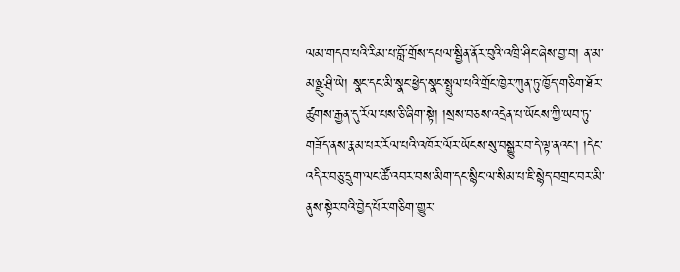ལམ་གདབ་པའི་རིམ་པ་བློ་གྲོས་དཔལ་སྦྱིན་ནོར་བུའི་འཁྲི་ཤིང་ཞེས་བྱ་བ། ན་མ་མཉྫུ་ཤྲི་ཡེ། སྣང་དང་མི་སྣང་ཕྱེད་སྣང་སྤྲུལ་པའི་གྲོང་ཁྱེར་ཀུན་ཏུ་ཁྱོད་གཅིག་ཐོར་ཚུགས་རྒྱན་དུ་རོལ་པས་ཅི་ཞིག་སྟེ། །སྲས་བཅས་འདྲེན་པ་ཡོངས་ཀྱི་ཡབ་ཏུ་གཟོད་ནས་རྣམ་པར་རོལ་པའི་འཁོར་ལོར་ཡོངས་སུ་བསྒྱུར་བ་དེ་ལྟ་ནའང་། །དེང་འདིར་བཅུ་དྲུག་ལང་ཚོ་འབར་བས་མིག་དང་སྙིང་ལ་སིམ་པ་ཇི་སྙེད་བགྲང་བར་མི་ནུས་སྟེར་བའི་བྱེད་པོར་གཅིག་གྱུར་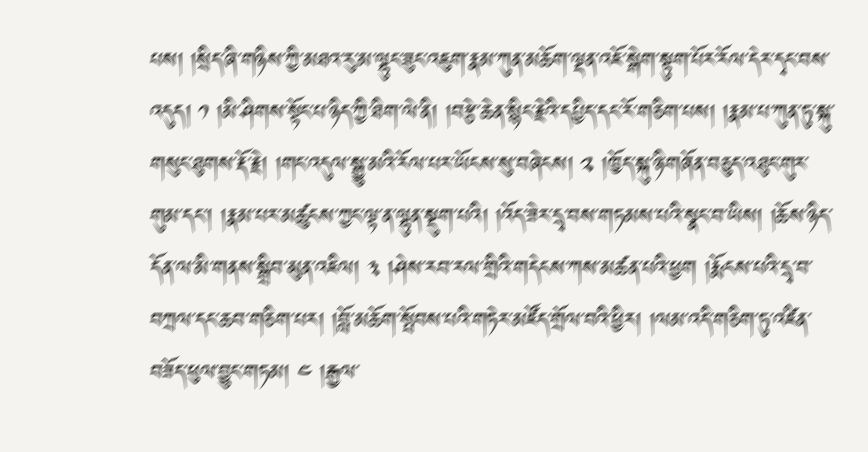པས། །སྲིད་ཞི་གཉིས་ཀྱི་མཐའ་རུ་མ་ལྷུང་ཟུང་འཇུག་རྣམ་ཀུན་མཆོག་ལྡན་འཇོ་སྒེག་སྟུག་པོར་རོལ་དེར་དྭང་བས་འདུད། ༡ །མི་ཤིགས་སྟོང་པ་ཉིད་ཀྱི་ཐིག་ལེ་ནི། །བརྩེ་ཆེན་སྙིང་རྗེའི་དཔྱིད་དང་རོ་གཅིག་པས། །རྣམ་པ་ཀུན་ཏུ་སྐུ་གསུང་ཐུགས་རྡོ་རྗེ། །གང་འདུལ་སྒྱུ་མའི་རོལ་པར་ཡོངས་སུ་བཞེངས། ༢ །ཁྱོད་སྐུ་ཉི་གཞོན་བཅུད་འཐུང་གུར་གུམ་དང་། །རྣམ་པར་མཚུངས་ཀྱང་ལྟ་ན་ལྷུན་སྡུག་པའི། །འོད་ཟེར་དྲྭ་བས་གཏམས་པའི་སྣང་བ་ཡིས། །ཆོས་ཉིད་དོན་ལ་མི་གནས་སྒྲིབ་མུན་འཇིལ། ༣ །ཤེས་རབ་རལ་གྲིའི་གདེངས་ཀས་མཚན་པའི་ཕྱག །རྨོངས་པའི་དྲྭ་བ་བཀྲལ་དང་ཆབ་གཅིག་པར། །བློ་མཆོག་སྤོབས་པའི་གཏེར་མཛོད་གྲོལ་བའི་ཕྱིར། །ལམ་འདི་གཅིག་ཏུ་འཛིན་བཟོད་ཕུལ་བྱུང་གཏམ། ༤ །རྒྱལ་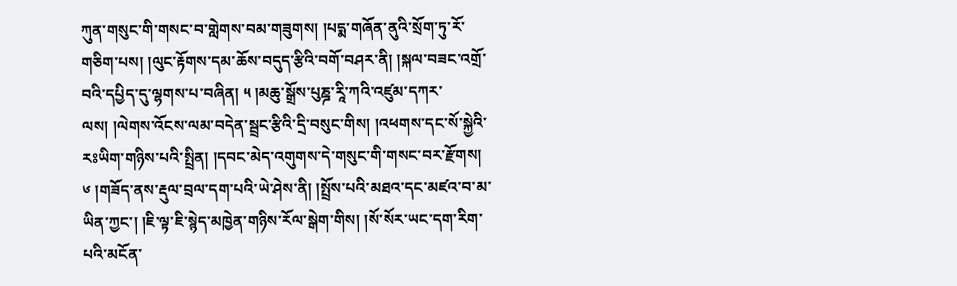ཀུན་གསུང་གི་གསང་བ་གླེགས་བམ་གཟུགས། །པདྨ་གཞོན་ནུའི་སྲོག་ཏུ་རོ་གཅིག་པས། །ལུང་རྟོགས་དམ་ཆོས་བདུད་རྩིའི་བགོ་བཤར་ནི། །སྐལ་བཟང་འགྲོ་བའི་དཔྱིད་དུ་ལྷགས་པ་བཞིན། ༥ །མཆུ་སྒྲོས་པུཎྜ་རཱི་ཀའི་འཛུམ་དཀར་ལས། །ལེགས་འོངས་ལམ་བདེན་སྦྲང་རྩིའི་དྲི་བསུང་གིས། །འཕགས་དང་སོ་སྐྱེའི་རཿཡིག་གཉིས་པའི་སྤྲིན། །དབང་མེད་འགུགས་དེ་གསུང་གི་གསང་བར་རྫོགས། ༦ །གཟོད་ནས་རྡུལ་བྲལ་དག་པའི་ཡེ་ཤེས་ནི། །སྤྲོས་པའི་མཐའ་དང་མཛའ་བ་མ་ཡིན་ཀྱང་། །ཇི་ལྟ་ཇི་སྙེད་མཁྱེན་གཉིས་རོལ་སྒེག་གིས། །སོ་སོར་ཡང་དག་རིག་པའི་མངོན་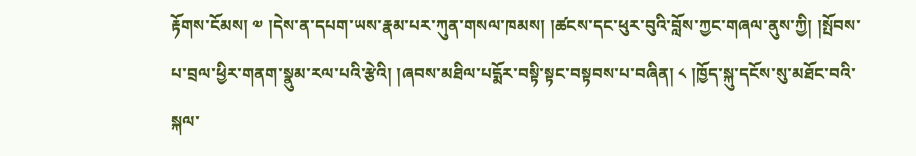རྟོགས་ངོམས། ༧ །དེས་ན་དཔག་ཡས་རྣམ་པར་ཀུན་གསལ་ཁམས། །ཚངས་དང་ཕུར་བུའི་བློས་ཀྱང་གཞལ་ནུས་ཀྱི། །སྤོབས་པ་བྲལ་ཕྱིར་གནག་སྣུམ་རལ་པའི་རྩེའི། །ཞབས་མཐིལ་པདྨོར་བསྟི་སྟང་བསྟབས་པ་བཞིན། ༨ །ཁྱོད་སྐུ་དངོས་སུ་མཐོང་བའི་སྐལ་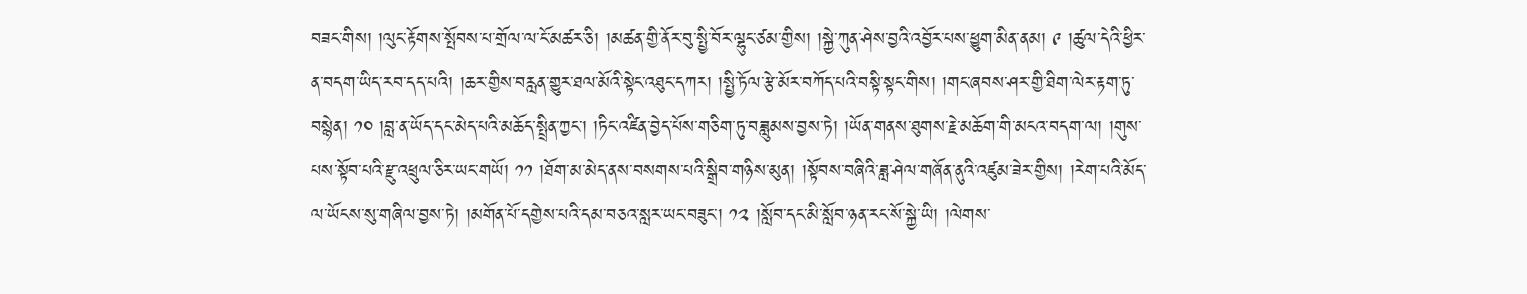བཟང་གིས། །ལུང་རྟོགས་སྤོབས་པ་གྲོལ་ལ་ངོ་མཚར་ཅི། །མཚན་གྱི་ནོར་བུ་སྤྱི་བོར་ལྷུང་ཙམ་གྱིས། །སྐྱེ་ཀུན་ཤེས་བྱའི་འབྱོར་པས་ཕྱུག་མིན་ནམ། ༩ །ཚུལ་དེའི་ཕྱིར་ན་བདག་ཡིད་རབ་དད་པའི། །ཆར་གྱིས་བརླན་གྱུར་ཐལ་མོའི་སྟེང་འཐུང་དཀར། །སྤྱི་ཏོལ་རྩེ་མོར་བཀོད་པའི་བསྟི་སྟང་གིས། །གང་ཞབས་ཤར་གྱི་ཐིག་ལེར་རྟག་ཏུ་བསྙེན། ༡༠ །བླ་ན་ཡོད་དང་མེད་པའི་མཆོད་སྤྲིན་ཀྱང་། །ཏིང་འཛིན་བྱེད་པོས་གཅིག་ཏུ་བཟླུམས་བྱས་ཏེ། །ཡོན་གནས་ཐུགས་རྗེ་མཆོག་གི་མངའ་བདག་ལ། །གུས་པས་སྟོབ་པའི་རྫུ་འཕྲུལ་ཅིར་ཡང་གཡོ། ༡༡ །ཐོག་མ་མེད་ནས་བསགས་པའི་སྒྲིབ་གཉིས་མུན། །སྟོབས་བཞིའི་ཟླ་ཤེལ་གཞོན་ནུའི་འཛུམ་ཟེར་གྱིས། །རེག་པའི་མོད་ལ་ཡོངས་སུ་གཞིལ་བྱས་ཏེ། །མགོན་པོ་དགྱེས་པའི་དམ་བཅའ་སླར་ཡང་བཟུང་། ༡༢ །སློབ་དང་མི་སློབ་ཉན་རང་སོ་སྐྱེ་ཡི། །ལེགས་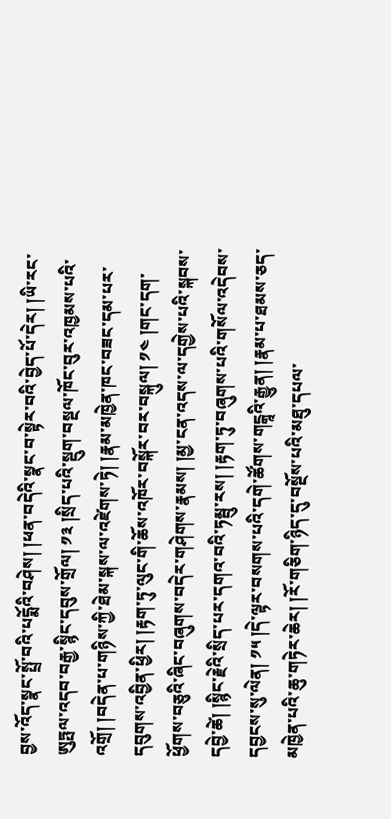བྱས་འོད་སྣང་སྤྲོ་བའི་པདྨོའི་བཤེས། །ཕན་བདེའི་སྣང་བ་སྟེར་བའི་བྱེད་པོ་དེར། །ཡི་རང་ཨུཏྤལ་འདབ་བརྒྱ་སྙིང་དབུས་གྲོལ། ༡༣ །སྲིད་པའི་སྡུག་བསྔལ་ཁོང་བུར་འཁྱམས་པའི་འགྲོ། །བདེན་པ་གཉིས་ཀྱི་ཐེམ་སྐས་ལ་འཛེགས་ཏེ། །རྣམ་མཁྱེན་ཁང་བཟང་དམ་པར་དབུགས་འབྱིན་ཕྱིར། །རྟག་ཏུ་ལུང་གི་ཆོས་འཁོར་བསྐོར་བར་བསྐུལ། ༡༤ །གང་དག་ཕྱོགས་བཅུའི་ཞིང་བཞུགས་བདེར་གཤེགས་རྣམས། །མྱ་ངན་འདས་ལ་དགྱེས་པའི་སྐབས་དབྱེ་ཚེ། །སྙིང་རྗེའི་སྲིད་པར་དགའ་བའི་ཏམྦུ་རས། །རྟག་ཏུ་བཞུགས་པའི་གསོལ་འདེབས་དབྱངས་སུ་ལེན། ༡༥ །དེ་ལྟར་བསགས་པའི་དགེ་ཚོགས་གངྒཱའི་རྒྱུན། །རྣམ་པ་ཐམས་ཅད་མཁྱེན་པའི་ཆུ་གཏེར་ཆེར། །རོ་གཅིག་ཉིད་དུ་བསྔོས་པའི་མཐུ་དཔལ་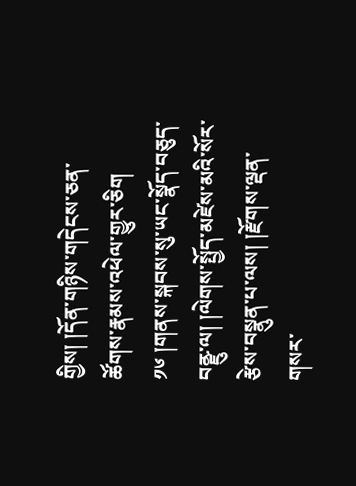གྱིས། །དོན་གཉིས་གདེངས་ཅན་ཚོགས་རྣམས་འཕེལ་གྱུར་ཅིག ༡༦ །གནས་སྐབས་སུ་ཡང་སྣོད་བཅུད་བནྫུ་ལ། །ལེགས་སྤྱོད་མཛེས་མའི་སོར་རྩེས་བསྣུན་པ་ལས། །རྫོགས་ལྡན་གསར་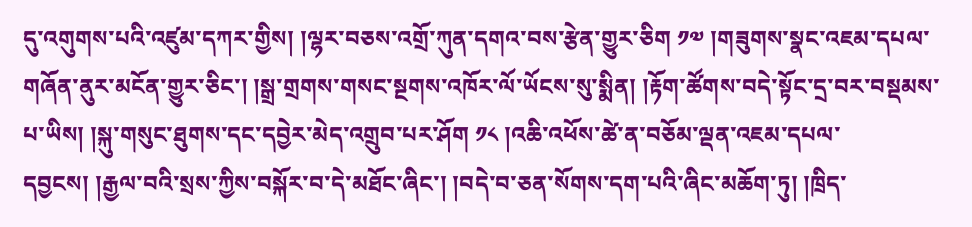དུ་འགུགས་པའི་འཛུམ་དཀར་གྱིས། །ལྷར་བཅས་འགྲོ་ཀུན་དགའ་བས་རྩེན་གྱུར་ཅིག ༡༧ །གཟུགས་སྣང་འཇམ་དཔལ་གཞོན་ནུར་མངོན་གྱུར་ཅིང་། །སྒྲ་གྲགས་གསང་སྔགས་འཁོར་ལོ་ཡོངས་སུ་སྨིན། །རྟོག་ཚོགས་བདེ་སྟོང་དྲ་བར་བསྡམས་པ་ཡིས། །སྐུ་གསུང་ཐུགས་དང་དབྱེར་མེད་འགྲུབ་པར་ཤོག ༡༨ །འཆི་འཕོས་ཚེ་ན་བཅོམ་ལྡན་འཇམ་དཔལ་དབྱངས། །རྒྱལ་བའི་སྲས་ཀྱིས་བསྐོར་བ་དེ་མཐོང་ཞིང་། །བདེ་བ་ཅན་སོགས་དག་པའི་ཞིང་མཆོག་ཏུ། །ཁྲིད་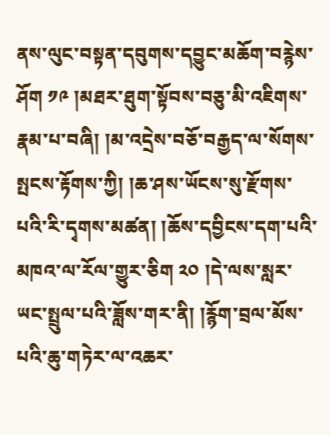ནས་ལུང་བསྟན་དབུགས་དབྱུང་མཆོག་བརྙེས་ཤོག ༡༩ །མཐར་ཐུག་སྟོབས་བཅུ་མི་འཇིགས་རྣམ་པ་བཞི། །མ་འདྲེས་བཅོ་བརྒྱད་ལ་སོགས་སྤངས་རྟོགས་ཀྱི། །ཆ་ཤས་ཡོངས་སུ་རྫོགས་པའི་རི་དྭགས་མཚན། །ཆོས་དབྱིངས་དག་པའི་མཁའ་ལ་རོལ་གྱུར་ཅིག ༢༠ །དེ་ལས་སླར་ཡང་སྤྲུལ་པའི་ཟློས་གར་ནི། །རྙོག་བྲལ་མོས་པའི་ཆུ་གཏེར་ལ་འཆར་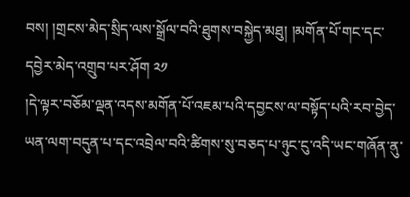བས། །གྲངས་མེད་སྲིད་ལས་སྒྲོལ་བའི་ཐུགས་བསྐྱེད་མཐུ། །མགོན་པོ་གང་དང་དབྱེར་མེད་འགྲུབ་པར་ཤོག ༢༡
།དེ་ལྟར་བཅོམ་ལྡན་འདས་མགོན་པོ་འཇམ་པའི་དབྱངས་ལ་བསྟོད་པའི་རབ་བྱེད་ཡན་ལག་བདུན་པ་དང་འབྲེལ་བའི་ཚིགས་སུ་བཅད་པ་ཉུང་ངུ་འདི་ཡང་གཞོན་ནུ་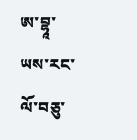ཨ་བྷཱ་ཡས་རང་ལོ་བཅུ་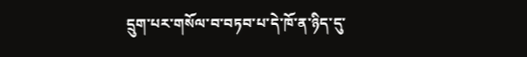དྲུག་པར་གསོལ་བ་བཏབ་པ་དེ་ཁོ་ན་ཉིད་དུ་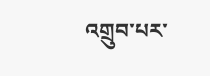འགྲུབ་པར་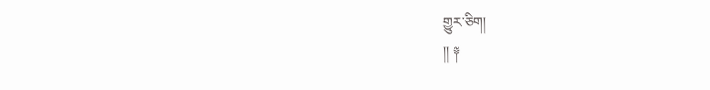གྱུར་ཅིག།
།། ༈